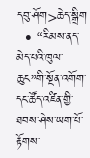དབུ་ཤོག>ཆེད་སྒྲིག
  • “རིམས་ནད་མེད་པའི་ཁུལ་ཆུང”གི་སྔོན་འགོག་དང་ཚོད་འཛིན་གྱི་ཐབས་ཤེས་ཡག་པོ་རྟོགས་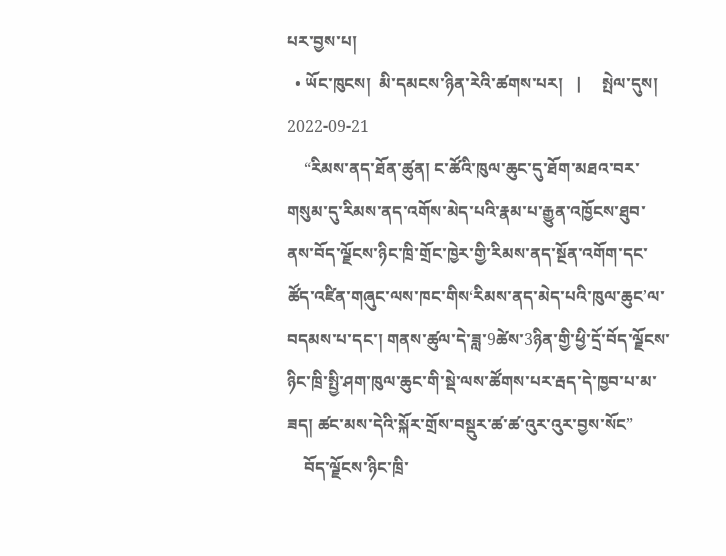པར་བྱས་པ།
  • ཡོང་ཁུངས།  མི་དམངས་ཉིན་རེའི་ཚགས་པར།   |     སྤེལ་དུས།  2022-09-21
    “རིམས་ནད་ཐོན་ཚུན། ང་ཚོའི་ཁུལ་ཆུང་དུ་ཐོག་མཐའ་བར་གསུམ་དུ་རིམས་ནད་འགོས་མེད་པའི་རྣམ་པ་རྒྱུན་འཁྱོངས་ཐུབ་ནས་བོད་ལྗོངས་ཉིང་ཁྲི་གྲོང་ཁྱེར་གྱི་རིམས་ནད་སྔོན་འགོག་དང་ཚོད་འཛིན་གཞུང་ལས་ཁང་གིས‘རིམས་ནད་མེད་པའི་ཁུལ་ཆུང’ལ་བདམས་པ་དང་། གནས་ཚུལ་དེ་ཟླ་9ཚེས་3ཉིན་གྱི་ཕྱི་དྲོ་བོད་ལྗོངས་ཉིང་ཁྲི་སྤྱི་ཤག་ཁུལ་ཆུང་གི་སྡེ་ལས་ཚོགས་པར་རྦད་དེ་ཁྱབ་པ་མ་ཟད། ཚང་མས་དེའི་སྐོར་གྲོས་བསྡུར་ཚ་ཚ་འུར་འུར་བྱས་སོང”
    བོད་ལྗོངས་ཉིང་ཁྲི་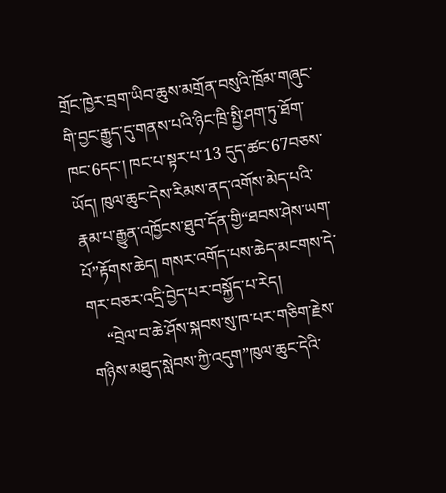གྲོང་ཁྱེར་བྲག་ཡིབ་ཆུས་མགྲོན་བསུའི་ཁྲོམ་གཞུང་གི་བྱང་རྒྱུད་དུ་གནས་པའི་ཉིང་ཁྲི་སྤྱི་ཤག་ཏུ་ཐོག་ཁང་6དང་། ཁང་པ་སྟར་པ་13 དུད་ཚང་67བཅས་ཡོད། ཁུལ་ཆུང་དེས་རིམས་ནད་འགོས་མེད་པའི་རྣམ་པ་རྒྱུན་འཁྱོངས་ཐུབ་དོན་གྱི“ཐབས་ཤེས་ཡག་པོ”རྟོགས་ཆེད། གསར་འགོད་པས་ཆེད་མངགས་དེ་གར་བཅར་འདྲི་བྱེད་པར་བསྐྱོད་པ་རེད།
    “བྲེལ་བ་ཆེ་ཤོས་སྐབས་སུ་ཁ་པར་གཅིག་རྗེས་གཉིས་མཐུད་སླེབས་ཀྱི་འདུག”ཁུལ་ཆུང་དེའི་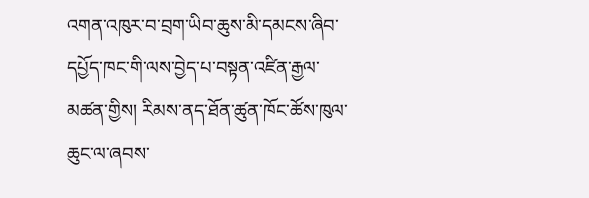འགན་འཁུར་བ་བྲག་ཡིབ་ཆུས་མི་དམངས་ཞིབ་དཔྱོད་ཁང་གི་ལས་བྱེད་པ་བསྟན་འཛིན་རྒྱལ་མཚན་གྱིས། རིམས་ནད་ཐོན་ཚུན་ཁོང་ཚོས་ཁུལ་ཆུང་ལ་ཞབས་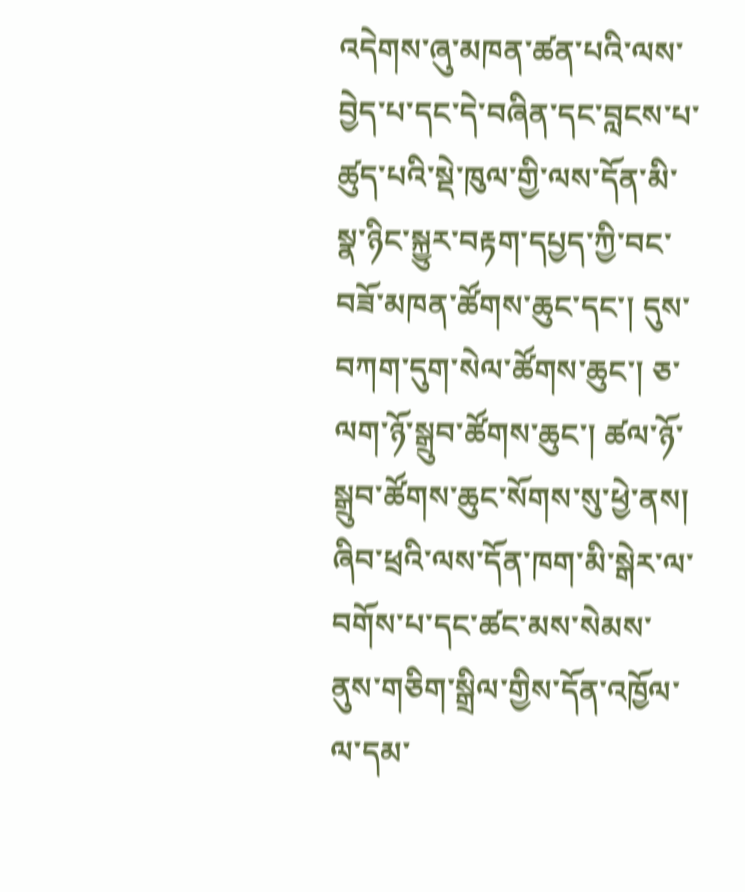འདེགས་ཞུ་མཁན་ཚན་པའི་ལས་བྱེད་པ་དང་དེ་བཞིན་དང་བླངས་པ་ཚུད་པའི་སྡེ་ཁུལ་གྱི་ལས་དོན་མི་སྣ་ཉིང་སྐྱུར་བརྟག་དཔྱད་ཀྱི་བང་བཟོ་མཁན་ཚོགས་ཆུང་དང་། དུས་བཀག་དུག་སེལ་ཚོགས་ཆུང་། ཅ་ལག་ཉོ་སྒྲུབ་ཚོགས་ཆུང་། ཚལ་ཉོ་སྒྲུབ་ཚོགས་ཆུང་སོགས་སུ་ཕྱེ་ནས། ཞིབ་ཕྲའི་ལས་དོན་ཁག་མི་སྒེར་ལ་བགོས་པ་དང་ཚང་མས་སེམས་ནུས་གཅིག་སྒྲིལ་གྱིས་དོན་འཁྱོལ་ལ་དམ་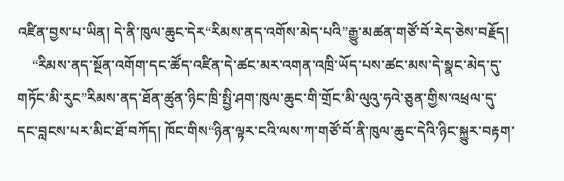འཛིན་བྱས་པ་ཡིན། དེ་ནི་ཁུལ་ཆུང་དེར“རིམས་ནད་འགོས་མེད་པའི”རྒྱུ་མཚན་གཙོ་བོ་རེད་ཅེས་བརྗོད།
    “རིམས་ནད་སྔོན་འགོག་དང་ཚོད་འཛིན་དེ་ཚང་མར་འགན་འཁྲི་ཡོད་པས་ཚང་མས་དེ་སྣང་མེད་དུ་གཏོང་མི་རུང”རིམས་ནད་ཐོན་ཚུན་ཉིང་ཁྲི་སྤྱི་ཤག་ཁུལ་ཆུང་གི་གྲོང་མི་ལུའུ་ཧའེ་ཅུན་གྱིས་འཕྲལ་དུ་དང་བླངས་པར་མིང་ཐོ་བཀོད། ཁོང་གིས“ཉིན་ལྟར་ངའི་ལས་ཀ་གཙོ་བོ་ནི་ཁུལ་ཆུང་དེའི་ཉིང་སྐྱུར་བརྟག་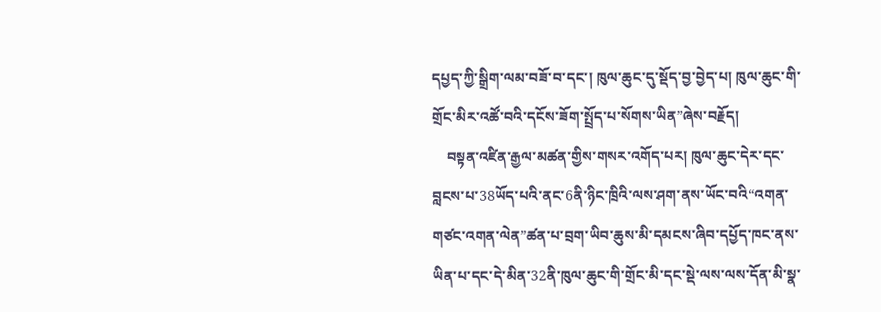དཔྱད་ཀྱི་སྒྲིག་ལམ་བཟོ་བ་དང་། ཁུལ་ཆུང་དུ་སྡོད་བྱ་བྱེད་པ། ཁུལ་ཆུང་གི་གྲོང་མིར་འཚོ་བའི་དངོས་ཟོག་སྤྲོད་པ་སོགས་ཡིན”ཞེས་བརྗོད།
    བསྟན་འཛིན་རྒྱལ་མཚན་གྱིས་གསར་འགོད་པར། ཁུལ་ཆུང་དེར་དང་བླངས་པ་38ཡོད་པའི་ནང་6ནི་ཉིང་ཁྲིའི་ལས་ཤག་ནས་ཡོང་བའི“འགན་གཙང་འགན་ལེན”ཚན་པ་བྲག་ཡིབ་ཆུས་མི་དམངས་ཞིབ་དཔྱོད་ཁང་ནས་ཡིན་པ་དང་དེ་མིན་32ནི་ཁུལ་ཆུང་གི་གྲོང་མི་དང་སྡེ་ལས་ལས་དོན་མི་སྣ་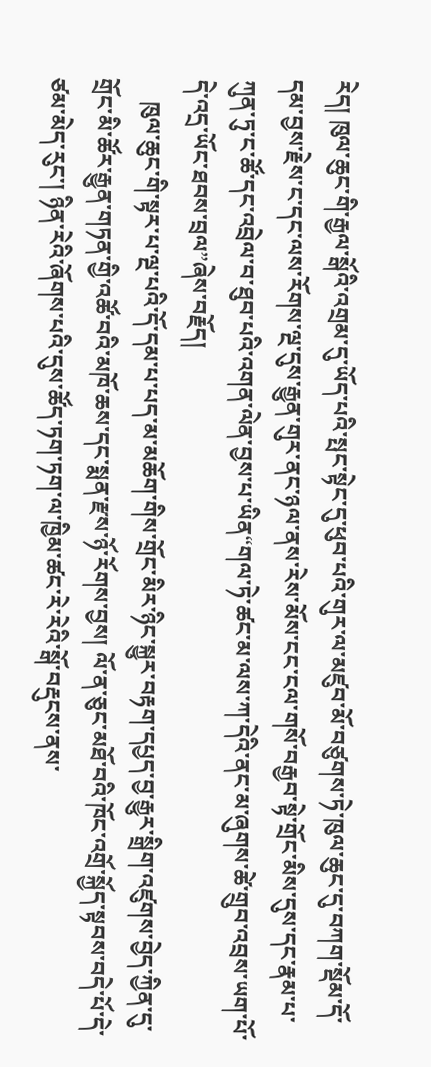རེད། ཁུལ་ཆུང་གི་རྒྱལ་སྒོའི་འགྲམ་དུ་ཡོད་པའི་སྤང་སྟེང་དུ་ཕུབ་པའི་གུར་ལ་མཛུབ་མོ་བཙུགས་ཏེ་ཁུལ་ཆུང་དུ་བཀག་སྡོམ་དོ་དམ་བྱས་རྗེས་ང་དང་ལས་རོགས་ལྔ་དུས་རྒྱུན་གུར་ནང་ཉལ་ནས་རེས་མོས་ངང་ངལ་གསོ་བརྒྱབ་སྟེ་གྲོང་མིས་དུས་དང་རྣམ་པ་ཀུན་ཏུ་ང་ཚོ་དང་འབྲེལ་བ་ཐུབ་པའི་འགན་ལེན་བྱས་པ་ཡིན“གལ་ཏེ་ཚང་མ་ལས་ཀ་དེའི་ནང་མ་ཞུགས་ཚེ་གྲུབ་འབྲས་ཡག་པོ་དེ་འདྲ་ཡོང་ཐབས་བྲལ”ཞེས་བརྗོད།
    ཁུལ་ཆུང་གི་སྟར་པ་ལྔ་པའི་དོ་དམ་པ་པད་མ་མཆོག་གིས་གྲོང་མིར་ཉིང་སྐྱུར་བརྟག་དཔྱད་བྱ་རྒྱུར་སྒྲིག་འཛུགས་བྱེད་ཀྱིན་དུ་གྲོང་མི་ཚོར་རྒྱུན་གཏན་གྱི་འཚོ་བའི་མཁོ་ཆས་དང་སྨན་རྫས་ཉོ་རོགས་བྱས། ལོ་ན་ཅུང་མཐོ་བའི་ཁོང་འགྲོ་སྐྱོད་སྟབས་བདེ་པོ་དེ་ཙམ་མེད་རུང་། ཉིན་རེའི་ཞོགས་པའི་དུས་ཚོད་ཏག་ཏག་ལ་ཁྱིམ་ཚང་རེ་རེའི་སྒོ་བརྡུངས་ནས་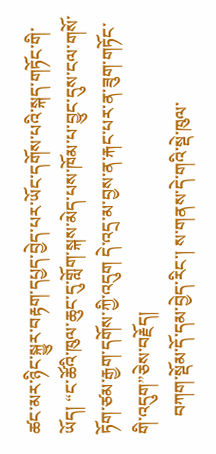ཚང་མར་ཉིང་སྐྱུར་བརྟག་དཔྱད་བྱེད་པར་ཡོང་དགོས་པའི་སྐད་གཏོང་གི་ཡོད། “ང་ཚོའི་ཁུལ་ཆུང་དུ་གློག་སྐས་མེད་པས་ཁོམ་པ་བྱུང་དུས་ངལ་གསོ་ཏོག་ཙམ་རྒྱག་དགོས་ཀྱི་འདུག དེ་འདྲ་མ་བྱས་ན་རྐང་པར་ན་ཟུག་གཏོང་གི་འདུག”ཅེས་བརྗོད།
    བཀག་སྡོམ་དོ་དམ་བྱེད་རིང་། ས་གནས་དེ་གའི་སྡེ་ཁུལ་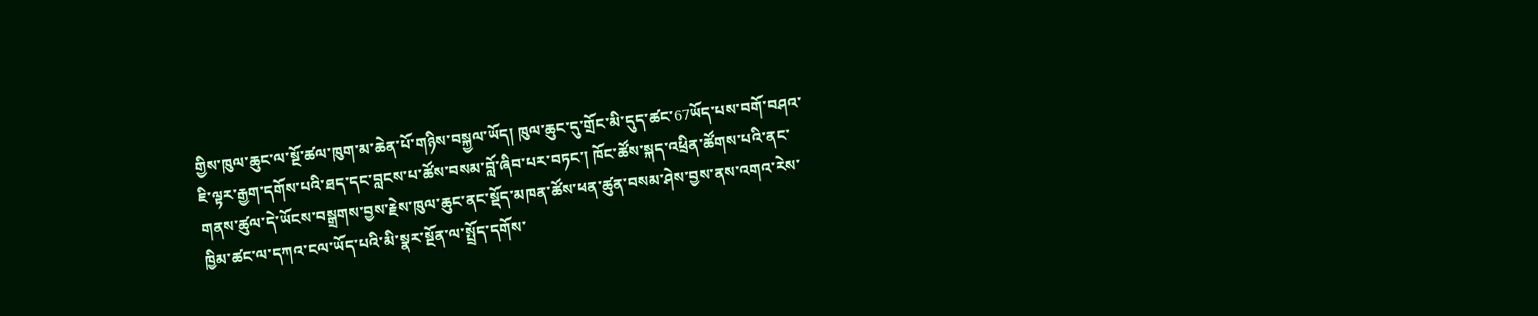གྱིས་ཁུལ་ཆུང་ལ་སྔོ་ཚལ་ཁུག་མ་ཆེན་པོ་གཉིས་བསྐྱལ་ཡོད། ཁུལ་ཆུང་དུ་གྲོང་མི་དུད་ཚང་67ཡོད་པས་བགོ་བཤའ་ཇི་ལྟར་རྒྱག་དགོས་པའི་ཐད་དང་བླངས་པ་ཚོས་བསམ་བློ་ཞིབ་པར་བཏང་། ཁོང་ཚོས་སྐད་འཕྲིན་ཚོགས་པའི་ནང་གནས་ཚུལ་དེ་ཡོངས་བསྒྲགས་བྱས་རྗེས་ཁུལ་ཆུང་ནང་སྡོད་མཁན་ཚོས་ཕན་ཚུན་བསམ་ཤེས་བྱས་ནས་འགའ་རེས་ཁྱིམ་ཚང་ལ་དཀའ་ངལ་ཡོད་པའི་མི་སྣར་སྔོན་ལ་སྤྲོད་དགོས་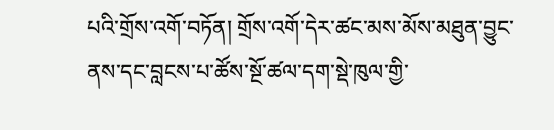པའི་གྲོས་འགོ་བཏོན། གྲོས་འགོ་དེར་ཚང་མས་མོས་མཐུན་བྱུང་ནས་དང་བླངས་པ་ཚོས་སྔོ་ཚལ་དག་སྡེ་ཁུལ་གྱི་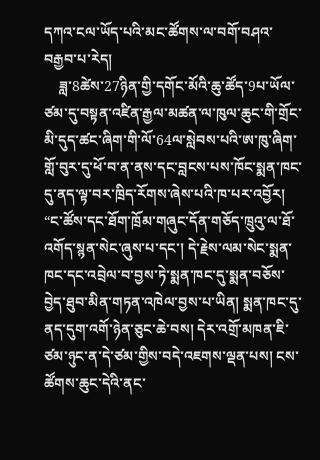དཀའ་ངལ་ཡོད་པའི་མང་ཚོགས་ལ་བགོ་བཤའ་བརྒྱབ་པ་རེད།
    ཟླ་8ཚེས་27ཉིན་གྱི་དགོང་མོའི་ཆུ་ཚོད་9པ་ཡོལ་ཙམ་དུ་བསྟན་འཛིན་རྒྱལ་མཚན་ལ་ཁུལ་ཆུང་གི་གྲོང་མི་དུད་ཚང་ཞིག་གི་ལོ་64ལ་སླེབས་པའི་ཨ་ཁུ་ཞིག་གློ་བུར་དུ་ཕོ་བ་ན་ནས་དང་བླངས་པས་ཁོང་སྨན་ཁང་དུ་ནད་ལྟ་བར་ཁྲིད་རོགས་ཞེས་པའི་ཁ་པར་འབྱོར། “ང་ཚོས་དང་ཐོག་ཁྲོམ་གཞུང་དོན་གཅོད་ཁྲུའུ་ལ་ཐོ་འགོད་སྙན་སེང་ཞུས་པ་དང་། དེ་རྗེས་ལམ་སེང་སྨན་ཁང་དང་འབྲེལ་བ་བྱས་ཏེ་སྨན་ཁང་དུ་སྨན་བཅོས་བྱེད་ཐུབ་མིན་གཏན་འཁེལ་བྱས་པ་ཡིན། སྨན་ཁང་དུ་ནད་དུག་འགོ་ཉེན་ཅུང་ཆེ་བས། དེར་འགྲོ་མཁན་ཇི་ཙམ་ཉུང་ན་དེ་ཙམ་གྱིས་བདེ་འཇགས་ལྡན་པས། ངས་ཚོགས་ཆུང་དེའི་ནང་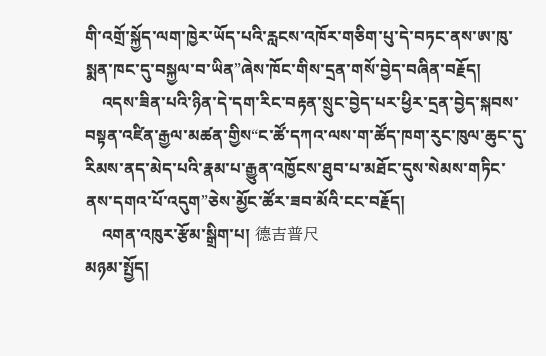གི་འགྲོ་སྐྱོད་ལག་ཁྱེར་ཡོད་པའི་རླངས་འཁོར་གཅིག་པུ་དེ་བཏང་ནས་ཨ་ཁུ་སྨན་ཁང་དུ་བསྐྱལ་བ་ཡིན”ཞེས་ཁོང་གིས་དྲན་གསོ་བྱེད་བཞིན་བརྗོད།
    འདས་ཟིན་པའི་ཉིན་དེ་དག་རིང་བརྟན་སྲུང་བྱེད་པར་ཕྱིར་དྲན་བྱེད་སྐབས་བསྟན་འཛིན་རྒྱལ་མཚན་གྱིས“ང་ཚོ་དཀའ་ལས་ག་ཚོད་ཁག་རུང་ཁུལ་ཆུང་དུ་རིམས་ནད་མེད་པའི་རྣམ་པ་རྒྱུན་འཁྱོངས་ཐུབ་པ་མཐོང་དུས་སེམས་གཏིང་ནས་དགའ་པོ་འདུག”ཅེས་མྱོང་ཚོར་ཟབ་མོའི་ངང་བརྗོད།
    འགན་འཁུར་རྩོམ་སྒྲིག་པ། 德吉普尺
མཉམ་སྤྱོད།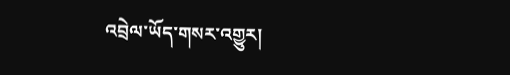འབྲེལ་ཡོད་གསར་འགྱུར།